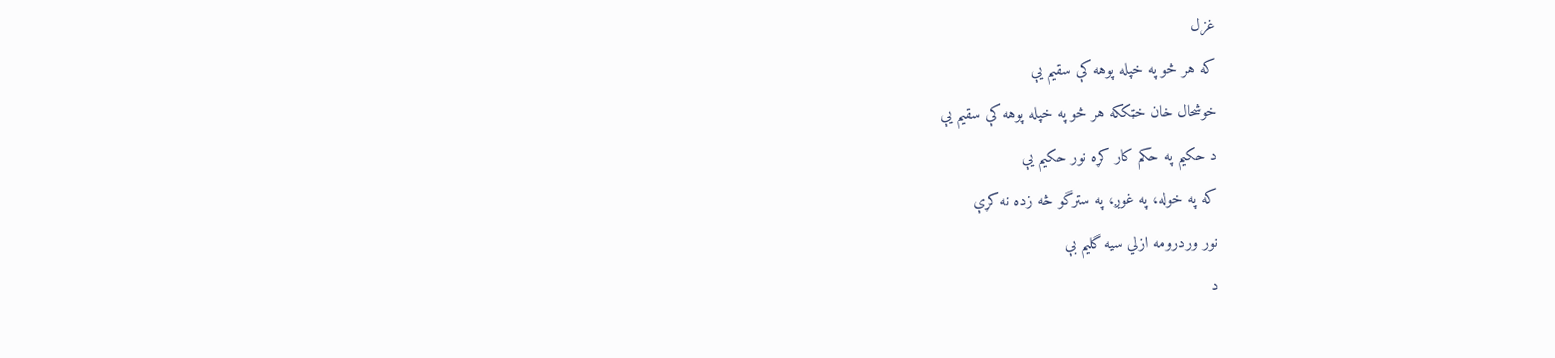غزل
که هر څو په خپله پوهه کې سقيم يې
خوشحال خان خټککه هر څو په خپله پوهه کې سقيم يې
د حکيم په حکم کار کړه نور حکيم يې
که په خوله، په غوږ، په سترگو څه زده نه کړې
نور وردرومه ازلي سيه گليم بې
د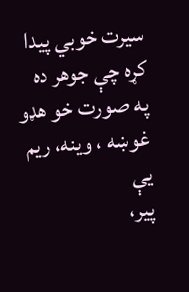سيرت خوبي پيدا کړه چې جوهر ده
په صورت خو هډو غوښه ، وينه، ريم يې
پير،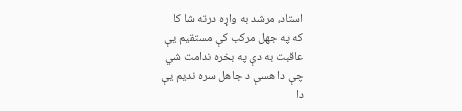استاد، مرشد به واړه درته شا کا
که په جهل مرکب کې مستقيم يې
عاقبت به دې په بخره ندامت شي
چې دا هسې د جاهل سره نديم يې
دا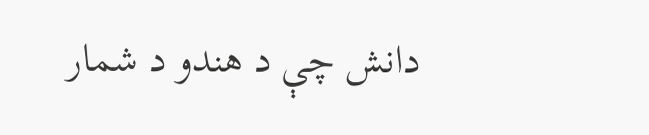دانش چې د هندو د شمار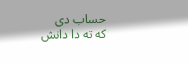حساب دی
که ته دا دانش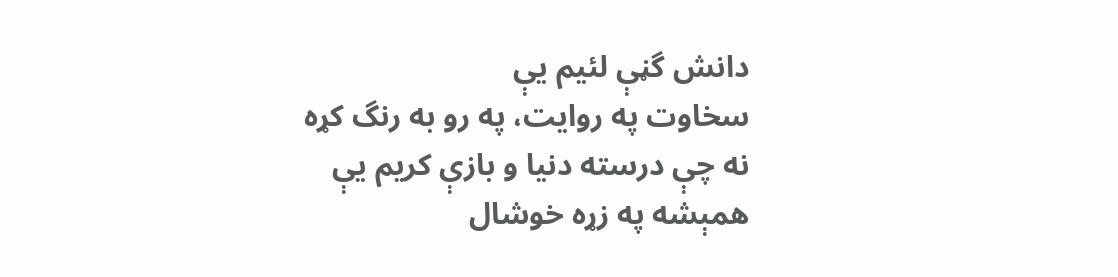دانش گڼې لئيم يې
سخاوت په روايت، په رو به رنگ کړه
نه چې درسته دنيا و بازې کريم يې
همېشه په زړه خوشال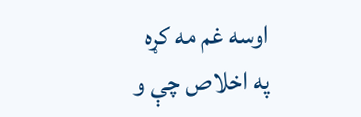اوسه غم مه کړه
په اخلاص چې و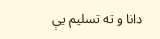دانا و ته تسليم يې